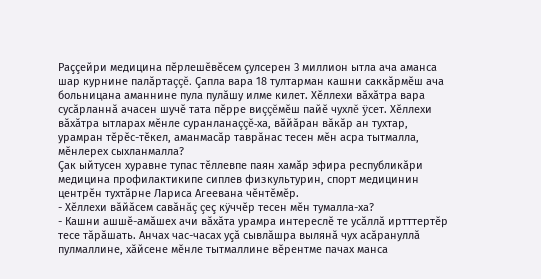Раççейри медицина пĕрлешĕвĕсем çулсерен 3 миллион ытла ача аманса шар курнине палăртаççĕ. Çапла вара 18 тултарман кашни саккăрмĕш ача больницана аманнине пула пулăшу илме килет. Хĕллехи вăхăтра вара сусăрланнă ачасен шучĕ тата пĕрре виççĕмĕш пайĕ чухлĕ ÿсет. Хĕллехи вăхăтра ытларах мĕнле суранланаççĕ-ха, вăйăран вăкăр ан тухтар, урамран тĕрĕс-тĕкел, аманмасăр таврăнас тесен мĕн асра тытмалла, мĕнлерех сыхланмалла?
Çак ыйтусен хуравне тупас тĕллевпе паян хамăр эфира республикăри медицина профилактикипе сиплев физкультурин, спорт медицинин центрĕн тухтăрне Лариса Агеевана чĕнтĕмĕр.
- Хĕллехи вăйăсем савăнăç çеç кÿччĕр тесен мĕн тумалла-ха?
- Кашни ашшĕ-амăшех ачи вăхăта урамра интереслĕ те усăллă иртттертĕр тесе тăрăшать. Анчах час-часах уçă сывлăшра вылянă чух асăрануллă пулмаллине, хăйсене мĕнле тытмаллине вĕрентме пачах манса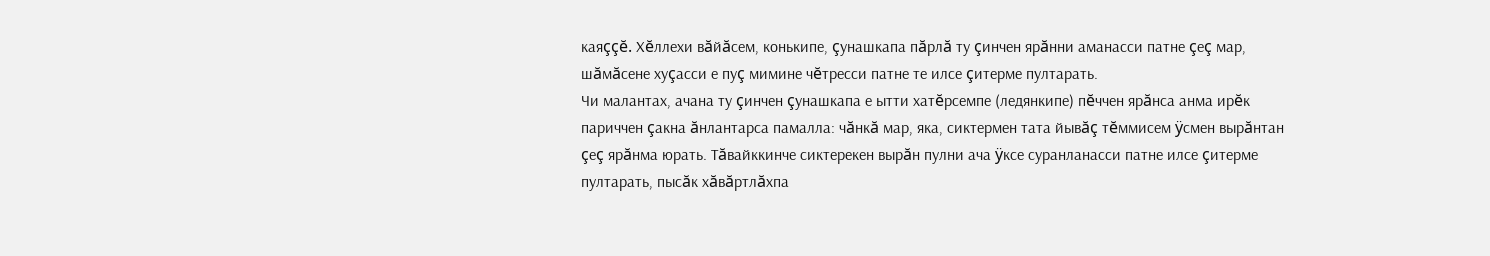каяççĕ. Хĕллехи вăйăсем, конькипе, çунашкапа пăрлă ту çинчен ярăнни аманасси патне çеç мар, шăмăсене хуçасси е пуç мимине чĕтресси патне те илсе çитерме пултарать.
Чи малантах, ачана ту çинчен çунашкапа е ытти хатĕрсемпе (ледянкипе) пĕччен ярăнса анма ирĕк париччен çакна ăнлантарса памалла: чăнкă мар, яка, сиктермен тата йывăç тĕммисем ÿсмен вырăнтан çеç ярăнма юрать. Тăвайккинче сиктерекен вырăн пулни ача ÿксе суранланасси патне илсе çитерме пултарать, пысăк хăвăртлăхпа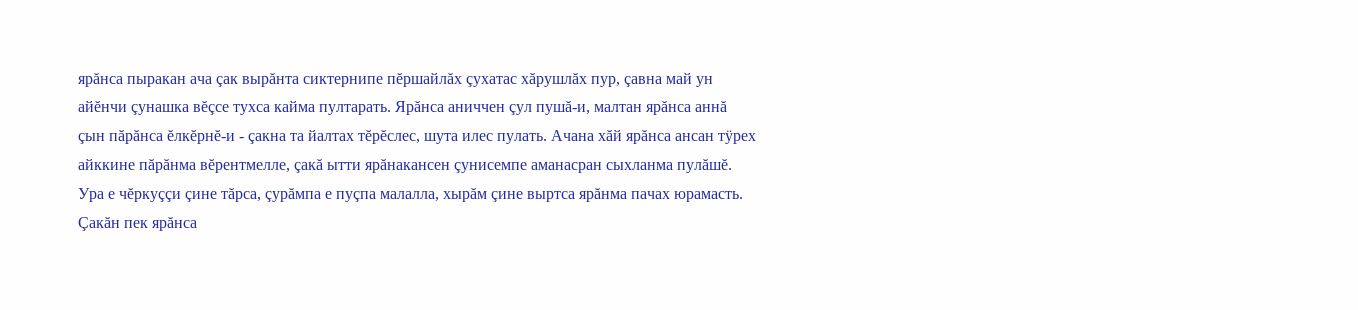ярăнса пыракан ача çак вырăнта сиктернипе пĕршайлăх çухатас хăрушлăх пур, çавна май ун айĕнчи çунашка вĕçсе тухса кайма пултарать. Ярăнса аниччен çул пушă-и, малтан ярăнса аннă çын пăрăнса ĕлкĕрнĕ-и - çакна та йалтах тĕрĕслес, шута илес пулать. Ачана хăй ярăнса ансан тÿрех айккине пăрăнма вĕрентмелле, çакă ытти ярăнакансен çунисемпе аманасран сыхланма пулăшĕ. Ура е чĕркуççи çине тăрса, çурăмпа е пуçпа малалла, хырăм çине выртса ярăнма пачах юрамасть. Çакăн пек ярăнса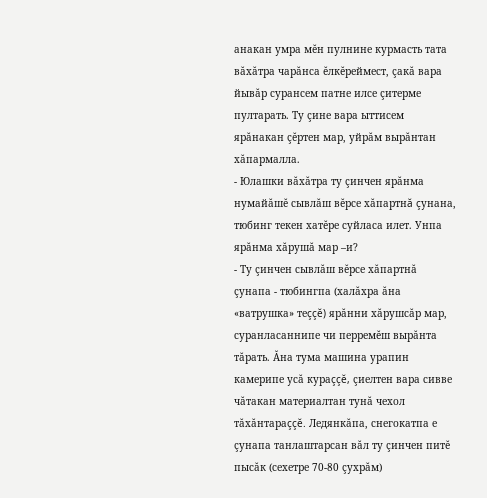анакан умра мĕн пулнине курмасть тата вăхăтра чарăнса ĕлкĕреймест, çакă вара йывăр сурансем патне илсе çитерме пултарать. Ту çине вара ыттисем ярăнакан çĕртен мар, уйрăм вырăнтан хăпармалла.
- Юлашки вăхăтра ту çинчен ярăнма нумайăшĕ сывлăш вĕрсе хăпартнă çунана, тюбинг текен хатĕре суйласа илет. Унпа ярăнма хăрушă мар –и?
- Ту çинчен сывлăш вĕрсе хăпартнă çунапа - тюбингпа (халăхра ăна «ватрушка» теççĕ) ярăнни хăрушсăр мар, суранласаннипе чи перремĕш вырăнта тăрать. Ăна тума машина урапин камерипе усă кураççĕ, çиелтен вара сивве чăтакан материалтан тунă чехол тăхăнтараççĕ. Ледянкăпа, снегокатпа е çунапа танлаштарсан вăл ту çинчен питĕ пысăк (сехетре 70-80 çухрăм)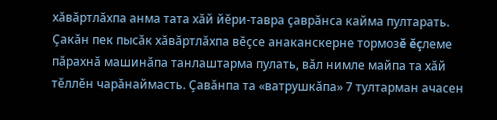хăвăртлăхпа анма тата хăй йĕри-тавра çаврăнса кайма пултарать. Çакăн пек пысăк хăвăртлăхпа вĕçсе анаканскерне тормозĕ ĕçлеме пăрахнă машинăпа танлаштарма пулать, вăл нимле майпа та хăй тĕллĕн чарăнаймасть. Çавăнпа та «ватрушкăпа» 7 тултарман ачасен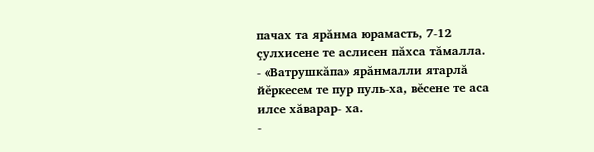пачах та ярăнма юрамасть, 7-12 çулхисене те аслисен пăхса тăмалла.
- «Ватрушкăпа» ярăнмалли ятарлă йĕркесем те пур пуль-ха, вĕсене те аса илсе хăварар- ха.
-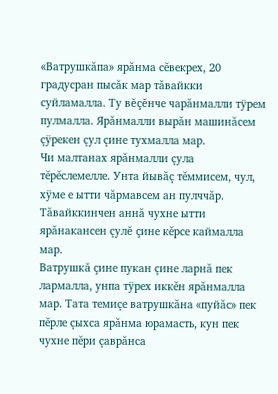«Ватрушкăпа» ярăнма сĕвекрех, 20 градусран пысăк мар тăвайкки суйламалла. Ту вĕçĕнче чарăнмалли тÿрем пулмалла. Ярăнмалли вырăн машинăсем çÿрекен çул çине тухмалла мар.
Чи малтанах ярăнмалли çула тĕрĕслемелле. Унта йывăç тĕммисем, чул, хÿме е ытти чăрмавсем ан пулччăр. Тăвайккинчен аннă чухне ытти ярăнакансен çулĕ çине кĕрсе каймалла мар.
Ватрушкă çине пукан çине ларнă пек лармалла, унпа тÿрех иккĕн ярăнмалла мар. Тата темиçе ватрушкăна «пуйăс» пек пĕрле çыхса ярăнма юрамасть, кун пек чухне пĕри çаврăнса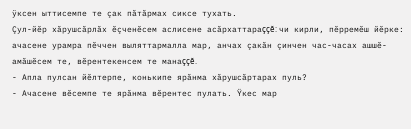ÿксен ыттисемпе те çак пăтăрмах сиксе тухать.
Çул-йĕр хăрушсăрлăх ĕçченĕсем аслисене асăрхаттараççĕ: чи кирли, пĕрремĕш йĕрке: ачасене урамра пĕччен выляттармалла мар, анчах çакăн çинчен час-часах ашшĕ-амăшĕсем те, вĕрентекенсем те манаççĕ.
- Апла пулсан йĕлтерпе, конькипе ярăнма хăрушсăртарах пуль?
- Ачасене вĕсемпе те ярăнма вĕрентес пулать. Ÿкес мар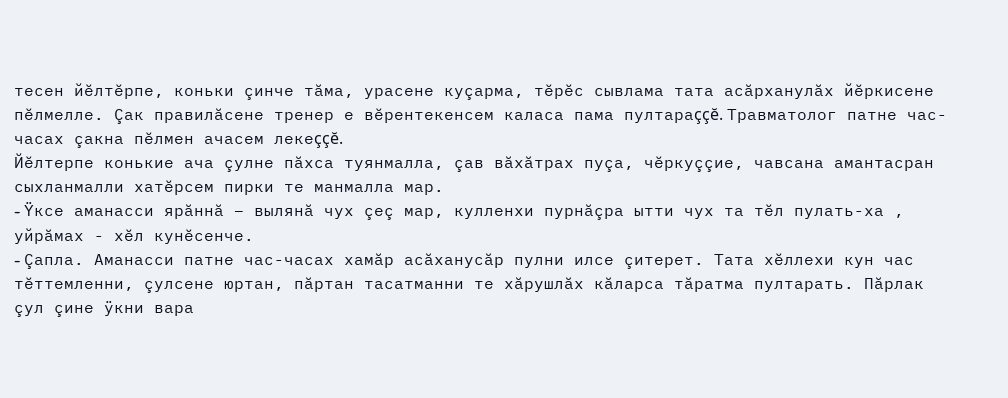тесен йĕлтĕрпе, коньки çинче тăма, урасене куçарма, тĕрĕс сывлама тата асăрханулăх йĕркисене пĕлмелле. Çак правилăсене тренер е вĕрентекенсем каласа пама пултараççĕ. Травматолог патне час-часах çакна пĕлмен ачасем лекеççĕ.
Йĕлтерпе конькие ача çулне пăхса туянмалла, çав вăхăтрах пуçа, чĕркуççие, чавсана амантасран сыхланмалли хатĕрсем пирки те манмалла мар.
- Ÿксе аманасси ярăннă – вылянă чух çеç мар, кулленхи пурнăçра ытти чух та тĕл пулать-ха , уйрăмах - хĕл кунĕсенче.
- Çапла. Аманасси патне час-часах хамăр асăханусăр пулни илсе çитерет. Тата хĕллехи кун час тĕттемленни, çулсене юртан, пăртан тасатманни те хăрушлăх кăларса тăратма пултарать. Пăрлак çул çине ÿкни вара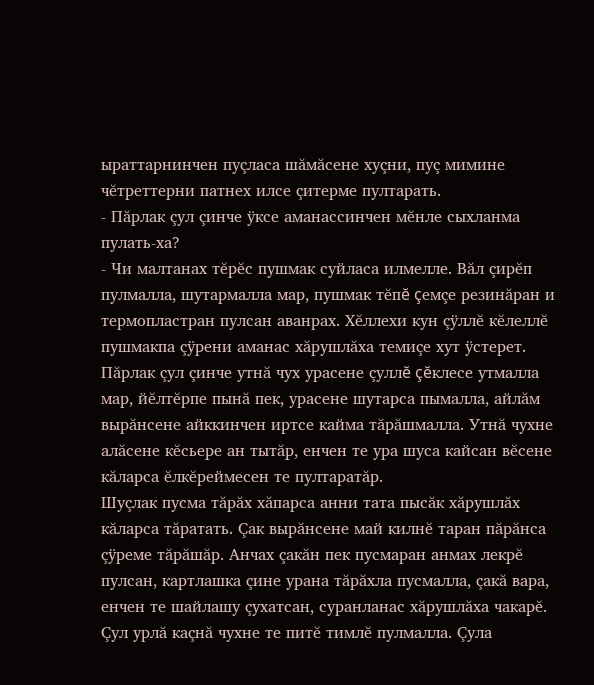ыраттарнинчен пуçласа шăмăсене хуçни, пуç мимине чĕтреттерни патнех илсе çитерме пултарать.
- Пăрлак çул çинче ÿксе аманассинчен мĕнле сыхланма пулать-ха?
- Чи малтанах тĕрĕс пушмак суйласа илмелле. Вăл çирĕп пулмалла, шутармалла мар, пушмак тĕпĕ çемçе резинăран и термопластран пулсан аванрах. Хĕллехи кун çÿллĕ кĕлеллĕ пушмакпа çÿрени аманас хăрушлăха темиçе хут ÿстерет.
Пăрлак çул çинче утнă чух урасене çуллĕ çĕклесе утмалла мар, йĕлтĕрпе пынă пек, урасене шутарса пымалла, айлăм вырăнсене айккинчен иртсе кайма тăрăшмалла. Утнă чухне алăсене кĕсьере ан тытăр, енчен те ура шуса кайсан вĕсене кăларса ĕлкĕреймесен те пултаратăр.
Шуçлак пусма тăрăх хăпарса анни тата пысăк хăрушлăх кăларса тăратать. Çак вырăнсене май килнĕ таран пăрăнса çÿреме тăрăшăр. Анчах çакăн пек пусмаран анмах лекрĕ пулсан, картлашка çине урана тăрăхла пусмалла, çакă вара, енчен те шайлашу çухатсан, суранланас хăрушлăха чакарĕ.
Çул урлă каçнă чухне те питĕ тимлĕ пулмалла. Çула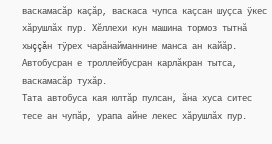васкамасăр каçăр, васкаса чупса каçсан шуçса ÿкес хăрушлăх пур. Хĕллехи кун машина тормоз тытнă хыççăн тÿрех чарăнайманнине манса ан кайăр.
Автобусран е троллейбусран карлăкран тытса, васкамасăр тухăр.
Тата автобуса кая юлтăр пулсан, ăна хуса ситес тесе ан чупăр, урапа айне лекес хăрушлăх пур.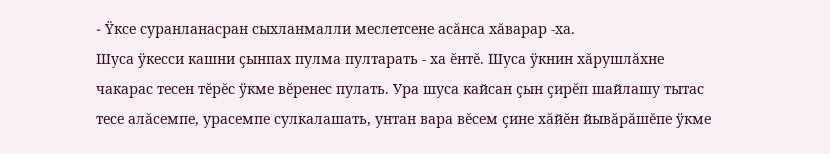- Ÿксе суранланасран сыхланмалли меслетсене асăнса хăварар -ха.
Шуса ÿкесси кашни çынпах пулма пултарать - ха ĕнтĕ. Шуса ÿкнин хăрушлăхне чакарас тесен тĕрĕс ÿкме вĕренес пулать. Ура шуса кайсан çын çирĕп шайлашу тытас тесе алăсемпе, урасемпе сулкалашать, унтан вара вĕсем çине хăйĕн йывăрăшĕпе ÿкме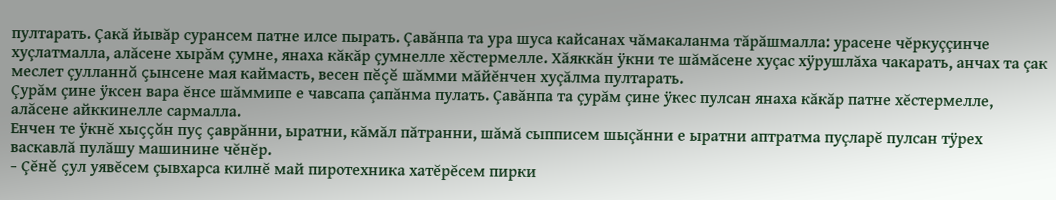пултарать. Çакă йывăр сурансем патне илсе пырать. Çавăнпа та ура шуса кайсанах чăмакаланма тăрăшмалла: урасене чĕркуççинче хуçлатмалла, алăсене хырăм çумне, янаха кăкăр çумнелле хĕстермелле. Хăяккăн ÿкни те шăмăсене хуçас хÿрушлăха чакарать, анчах та çак меслет çулланнă çынсене мая каймасть, весен пĕçĕ шăмми мăйĕнчен хуçăлма пултарать.
Çурăм çине ÿксен вара ĕнсе шăммипе е чавсапа çапăнма пулать. Çавăнпа та çурăм çине ÿкес пулсан янаха кăкăр патне хĕстермелле, алăсене айккинелле сармалла.
Енчен те ÿкнĕ хыççăн пуç çаврăнни, ыратни, кăмăл пăтранни, шăмă сыпписем шыçăнни е ыратни аптратма пуçларĕ пулсан тÿрех васкавлă пулăшу машинине чĕнĕр.
- Çĕнĕ çул уявĕсем çывхарса килнĕ май пиротехника хатĕрĕсем пирки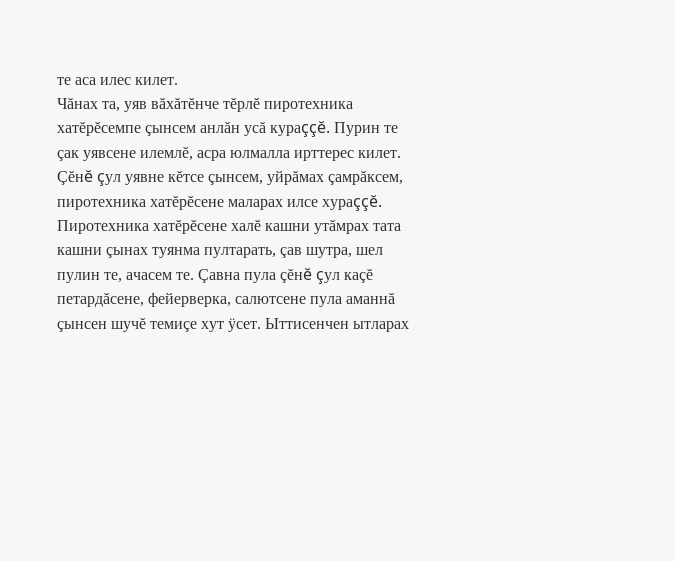те аса илес килет.
Чăнах та, уяв вăхăтĕнче тĕрлĕ пиротехника хатĕрĕсемпе çынсем анлăн усă кураççĕ. Пурин те çак уявсене илемлĕ, асра юлмалла ирттерес килет. Çĕнĕ çул уявне кĕтсе çынсем, уйрăмах çамрăксем, пиротехника хатĕрĕсене маларах илсе хураççĕ. Пиротехника хатĕрĕсене халĕ кашни утăмрах тата кашни çынах туянма пултарать, çав шутра, шел пулин те, ачасем те. Çавна пула çĕнĕ çул каçĕ петардăсене, фейерверка, салютсене пула аманнă çынсен шучĕ темиçе хут ÿсет. Ыттисенчен ытларах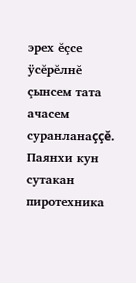эрех ĕçсе ÿсĕрĕлнĕ çынсем тата ачасем суранланаççĕ.
Паянхи кун сутакан пиротехника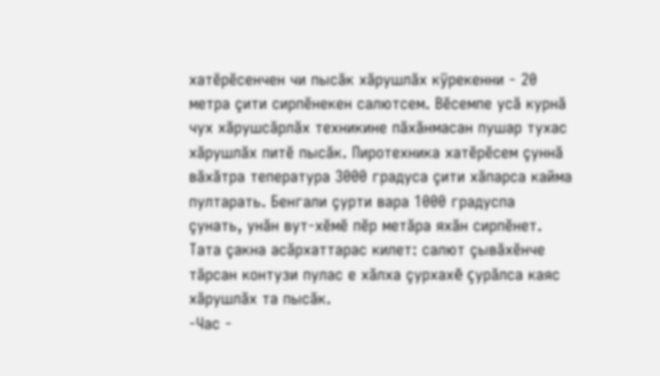хатĕрĕсенчен чи пысăк хăрушлăх кÿрекенни - 20 метра çити сирпĕнекен салютсем. Вĕсемпе усă курнă чух хăрушсăрлăх техникине пăхăнмасан пушар тухас хăрушлăх питĕ пысăк. Пиротехника хатĕрĕсем çуннă вăхăтра тепература 3000 градуса çити хăпарса кайма пултарать. Бенгали çурти вара 1000 градуспа çунать, унăн вут-хĕмĕ пĕр метăра яхăн сирпĕнет.
Тата çакна асăрхаттарас килет: салют çывăхĕнче тăрсан контузи пулас е хăлха çурхахĕ çурăлса каяс хăрушлăх та пысăк.
-Час -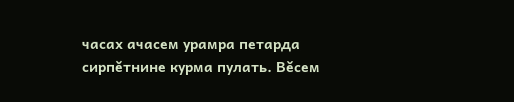часах ачасем урамра петарда сирпĕтнине курма пулать. Вĕсем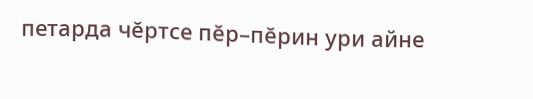петарда чĕртсе пĕр–пĕрин ури айне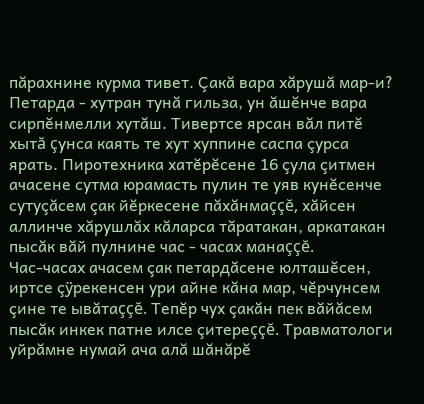пăрахнине курма тивет. Çакă вара хăрушă мар-и?
Петарда - хутран тунă гильза, ун ăшĕнче вара сирпĕнмелли хутăш. Тивертсе ярсан вăл питĕ хытă çунса каять те хут хуппине саспа çурса ярать. Пиротехника хатĕрĕсене 16 çула çитмен ачасене сутма юрамасть пулин те уяв кунĕсенче сутуçăсем çак йĕркесене пăхăнмаççĕ, хăйсен аллинче хăрушлăх кăларса тăратакан, аркатакан пысăк вăй пулнине час - часах манаççĕ.
Час-часах ачасем çак петардăсене юлташĕсен, иртсе çÿрекенсен ури айне кăна мар, чĕрчунсем çине те ывăтаççĕ. Тепĕр чух çакăн пек вăйăсем пысăк инкек патне илсе çитереççĕ. Травматологи уйрăмне нумай ача алă шăнăрĕ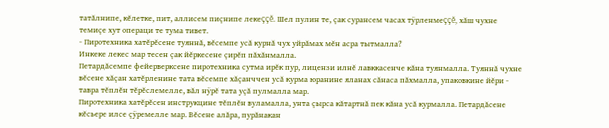татăлнипе, кĕлетке, пит, аллисем пиçнипе лекеççĕ. Шел пулин те, çак сурансем часах тÿрленмеççĕ, хăш чухне темиçе хут операци те тума тивет.
- Пиротехника хатĕрĕсене туяннă, вĕсемпе усă курнă чух уйрăмах мĕн асра тытмалла?
Инкеке лекес мар тесен çак йĕркесене çирĕп пăхăнмалла.
Петардăсемпе фейерверксене пиротехника сутма ирĕк пур, лицензи илнĕ лавккасенче кăна туянмалла. Туяннă чухне вĕсене хăçан хатĕрленине тата вĕсемпе хăçанччен усă курма юранине яланах сăнаса пăхмалла, упаковкине йĕри - тавра тĕплĕн тĕрĕслемелле, вăл нÿрĕ тата уçă пулмалла мар.
Пиротехника хатĕрĕсен инструкцине тĕплĕн вуламалла, унта çырса кăтартнă пек кăна усă курмалла. Петардăсене кĕсьере илсе çÿремелле мар. Вĕсене алăра, пурăнакан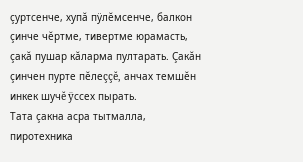çуртсенче, хупă пÿлĕмсенче, балкон çинче чĕртме, тивертме юрамасть, çакă пушар кăларма пултарать. Çакăн çинчен пурте пĕлеççĕ, анчах темшĕн инкек шучĕ ÿссех пырать.
Тата çакна асра тытмалла, пиротехника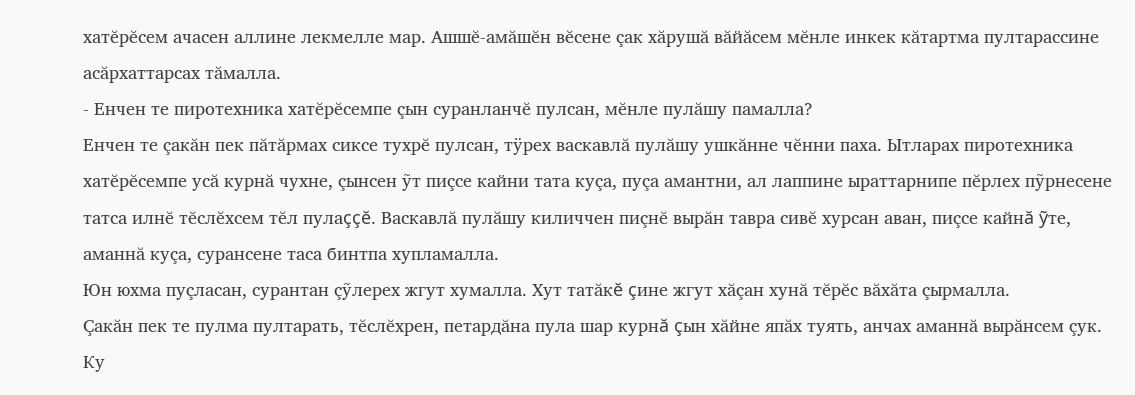хатĕрĕсем ачасен аллине лекмелле мар. Ашшĕ-амăшĕн вĕсене çак хăрушă вăйăсем мĕнле инкек кăтартма пултарассине асăрхаттарсах тăмалла.
- Енчен те пиротехника хатĕрĕсемпе çын суранланчĕ пулсан, мĕнле пулăшу памалла?
Енчен те çакăн пек пăтăрмах сиксе тухрĕ пулсан, тÿрех васкавлă пулăшу ушкăнне чĕнни паха. Ытларах пиротехника хатĕрĕсемпе усă курнă чухне, çынсен ỹт пиçсе кайни тата куçа, пуçа амантни, ал лаппине ыраттарнипе пĕрлех пỹрнесене татса илнĕ тĕслĕхсем тĕл пулаççĕ. Васкавлă пулăшу киличчен пиçнĕ вырăн тавра сивĕ хурсан аван, пиçсе кайнă ỹте, аманнă куçа, сурансене таса бинтпа хупламалла.
Юн юхма пуçласан, сурантан çỹлерех жгут хумалла. Хут татăкĕ çине жгут хăçан хунă тĕрĕс вăхăта çырмалла.
Çакăн пек те пулма пултарать, тĕслĕхрен, петардăна пула шар курнă çын хăйне япăх туять, анчах аманнă вырăнсем çук. Ку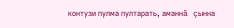контузи пулма пултарать, аманнă çынна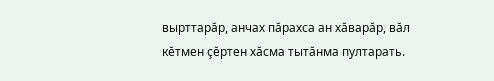вырттарăр, анчах пăрахса ан хăварăр, вăл кĕтмен çĕртен хăсма тытăнма пултарать.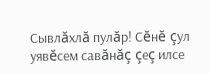Сывлăхлă пулăр! Сĕнĕ çул уявĕсем савăнăç çеç илсе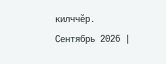килччĕр.
Сентябрь 2026 |